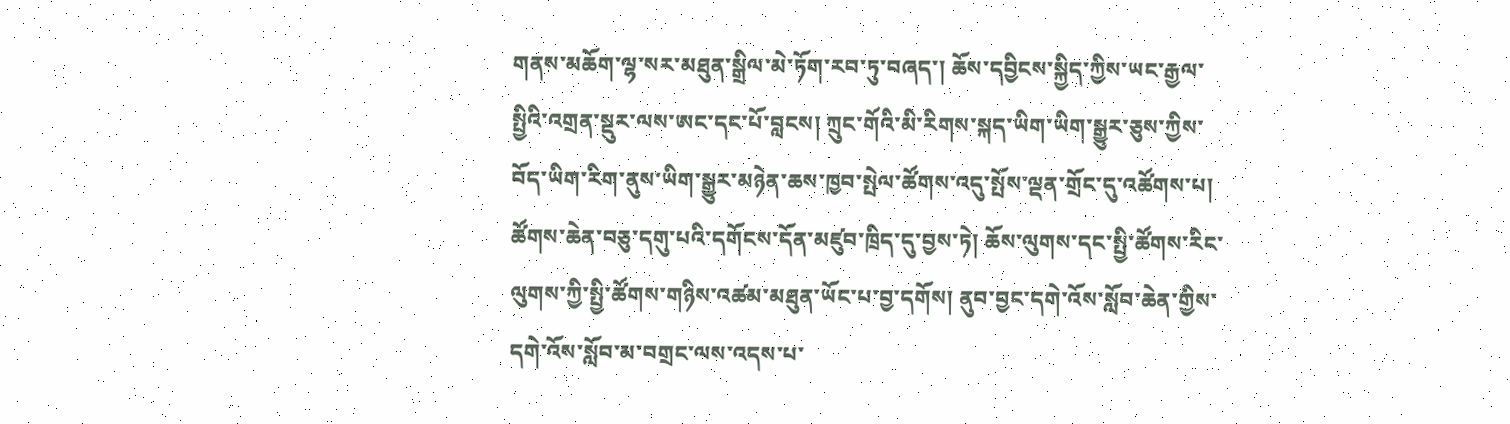གནས་མཆོག་ལྷ་སར་མཐུན་སྒྲིལ་མེ་ཏོག་རབ་ཏུ་བཞད་། ཆོས་དབྱིངས་སྐྱིད་ཀྱིས་ཡང་རྒྱལ་སྤྱིའི་འགྲན་སྡུར་ལས་ཨང་དང་པོ་བླངས། ཀྲུང་གོའི་མི་རིགས་སྐད་ཡིག་ཡིག་སྒྱུར་ཅུས་ཀྱིས་བོད་ཡིག་རིག་ནུས་ཡིག་སྒྱུར་མཉེན་ཆས་ཁྱབ་སྤེལ་ཚོགས་འདུ་སྤོས་ལྡན་གྲོང་དུ་འཚོགས་པ། ཚོགས་ཆེན་བཅུ་དགུ་པའི་དགོངས་དོན་མཛུབ་ཁྲིད་དུ་བྱས་ཏེ། ཆོས་ལུགས་དང་སྤྱི་ཚོགས་རིང་ལུགས་ཀྱི་སྤྱི་ཚོགས་གཉིས་འཚམ་མཐུན་ཡོང་པ་བྱ་དགོས། ནུབ་བྱང་དགེ་འོས་སློབ་ཆེན་གྱིས་དགེ་འོས་སློབ་མ་བགྲང་ལས་འདས་པ་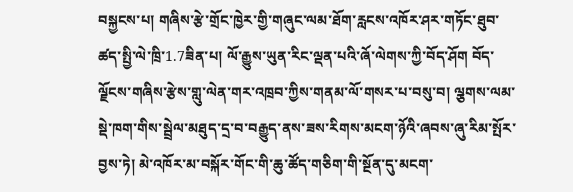བསྐྱངས་པ། གཞིས་རྩེ་གྲོང་ཁྱེར་གྱི་གཞུང་ལམ་ཐོག་རླངས་འཁོར་ཤར་གཏོང་ཐུབ་ཚད་སྤྱི་ལེ་ཁྲི་1.7ཟིན་པ། ལོ་རྒྱུས་ཡུན་རིང་ལྡན་པའི་ཞོ་ལེགས་ཀྱི་བོད་ཤོག བོད་ལྗོངས་གཞིས་རྩེས་གླུ་ལེན་གར་འཁྲབ་ཀྱིས་གནམ་ལོ་གསར་པ་བསུ་བ། ལྕགས་ལམ་སྡེ་ཁག་གིས་སྦྲེལ་མཐུད་དྲ་བ་བརྒྱུད་ནས་ཟས་རིགས་མངག་ཉོའི་ཞབས་ཞུ་རིམ་སྤོར་བྱས་ཏེ། མེ་འཁོར་མ་བསྐོར་གོང་གི་ཆུ་ཚོད་གཅིག་གི་སྔོན་དུ་མངག་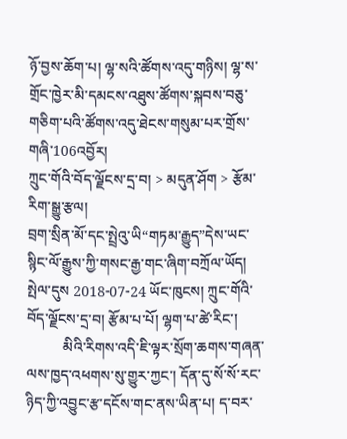ཉོ་བྱས་ཆོག་པ། ལྷ་སའི་ཚོགས་འདུ་གཉིས། ལྷ་ས་གྲོང་ཁྱེར་མི་དམངས་འཐུས་ཚོགས་སྐབས་བཅུ་གཅིག་པའི་ཚོགས་འདུ་ཐེངས་གསུམ་པར་གྲོས་གཞི་106འབྱོར།
ཀྲུང་གོའི་བོད་ལྗོངས་དྲ་བ། > མདུན་ཤོག > རྩོམ་རིག་སྒྱུ་རྩལ།
བྲག་སྲིན་མོ་དང་སྤྲེའུ་ཡི“གཏམ་རྒྱུད”དེས་ཡང་སྙིང་ལོ་རྒྱུས་ཀྱི་གསང་རྒྱ་གང་ཞིག་བཀྲོལ་ཡོད།
སྤེལ་དུས 2018-07-24 ཡོང་ཁུངས། ཀྲུང་གོའི་བོད་ལྗོངས་དྲ་བ། རྩོམ་པ་པོ། ལྷག་པ་ཚེ་རིང་།
          མིའི་རིགས་འདི་ཇི་ལྟར་སྲོག་ཆགས་གཞན་ལས་ཁྱད་འཕགས་སུ་གྱུར་ཀྱང་། དོན་དུ་སོ་སོ་རང་ཉིད་ཀྱི་འབྱུང་རྩ་དངོས་གང་ནས་ཡིན་པ། ད་བར་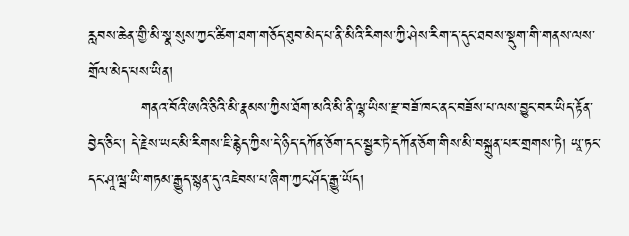རླབས་ཆེན་གྱི་མི་སྣ་སུས་ཀྱང་ཚིག་ཐག་གཅོད་ཐུབ་མེད་པ་ནི་མིའི་རིགས་ཀྱི་ཤེས་རིག་ད་དུང་ཐབས་སྡུག་གི་གནས་ལས་གྲོལ་མེད་པས་ཡིན།
          གནའ་བོའི་ཨའི་ཅིའི་མི་རྣམས་ཀྱིས་ཐོག་མའི་མི་ནི་ལྷ་ཡིས་རྫ་བཟོ་ཁང་ནང་བཟོས་པ་ལས་བྱུང་བར་ཡིད་རྟོན་བྱེད་ཅིང་། དེ་རྗེས་ཡང་མི་རིགས་ཇི་རྙེད་ཀྱིས་དེ་ཉིད་དཀོན་ཅོག་དང་སྦྱར་ཏེ་དཀོན་ཅོག་གིས་མི་བསྐྲུན་པར་གྲགས་ཏེ། ཡཱ་ཏང་དང་ཤཱ་ལྦ་ཡི་གཏམ་རྒྱུད་སྙན་དུ་འཇེབས་པ་ཞིག་ཀྱང་ཤོད་རྒྱུ་ཡོད།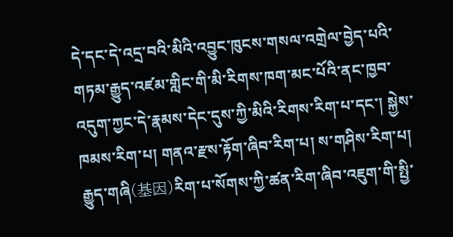དེ་དང་དེ་འདྲ་བའི་མིའི་འབྱུང་ཁུངས་གསལ་འགྲེལ་བྱེད་པའི་གཏམ་རྒྱུད་འཛམ་གླིང་གི་མི་རིགས་ཁག་མང་པོའི་ནང་ཁྱབ་འདུག་ཀྱང་དེ་རྣམས་དེང་དུས་ཀྱི་མིའི་རིགས་རིག་པ་དང་། སྐྱེས་ཁམས་རིག་པ། གནའ་རྫས་རྟོག་ཞིབ་རིག་པ། ས་གཤིས་རིག་པ། རྒྱུད་གཞི(基因)རིག་པ་སོགས་ཀྱི་ཚན་རིག་ཞིབ་འཇུག་གི་སྤྱི་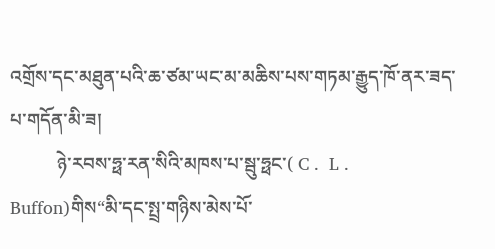འགྲོས་དང་མཐུན་པའི་ཆ་ཙམ་ཡང་མ་མཆིས་པས་གཏམ་རྒྱུད་ཁོ་ནར་ཟད་པ་གདོན་མི་ཟ།
          ཉེ་རབས་ཧྥ་རན་སིའི་མཁས་པ་སྦུ་ཧྥང་( C .  L .  Buffon)གིས“མི་དང་སྤྲ་གཉིས་མེས་པོ་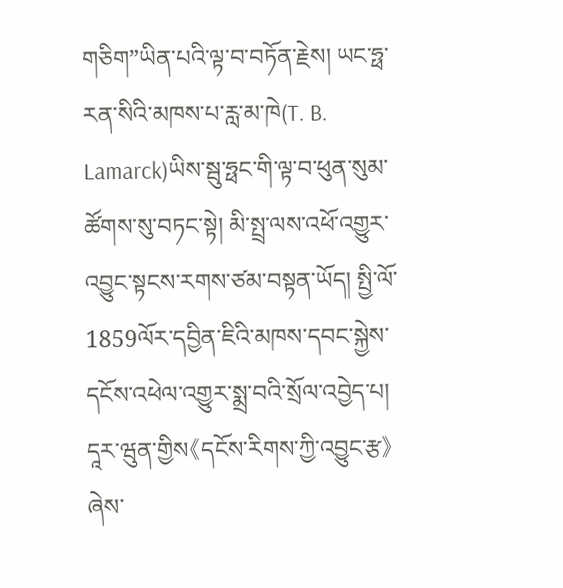གཅིག”ཡིན་པའི་ལྟ་བ་བཏོན་རྗེས། ཡང་ཧྥ་རན་སིའི་མཁས་པ་རླ་མ་ཁེ(T. B. Lamarck)ཡིས་སྦུ་ཧྥང་གི་ལྟ་བ་ཕུན་སུམ་ཚོགས་སུ་བཏང་སྟེ། མི་སྤྲ་ལས་འཕོ་འགྱུར་འབྱུང་སྟངས་རགས་ཙམ་བསྟན་ཡོད། སྤྱི་ལོ་1859ལོར་དབྱིན་ཇིའི་མཁས་དབང་སྐྱེས་དངོས་འཕེལ་འགྱུར་སྨྲ་བའི་སྲོལ་འབྱེད་པ། དཱར་ཝུན་གྱིས《དངོས་རིགས་ཀྱི་འབྱུང་རྩ》ཞེས་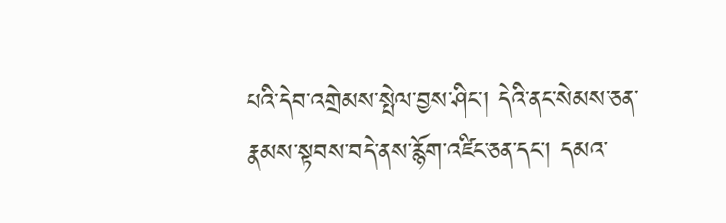པའི་དེབ་འགྲེམས་སྤེལ་བྱས་ཤིང་། དེའི་ནང་སེམས་ཅན་རྣམས་སྟབས་བདེ་ནས་རྙོག་འཛིང་ཅན་དང་། དམའ་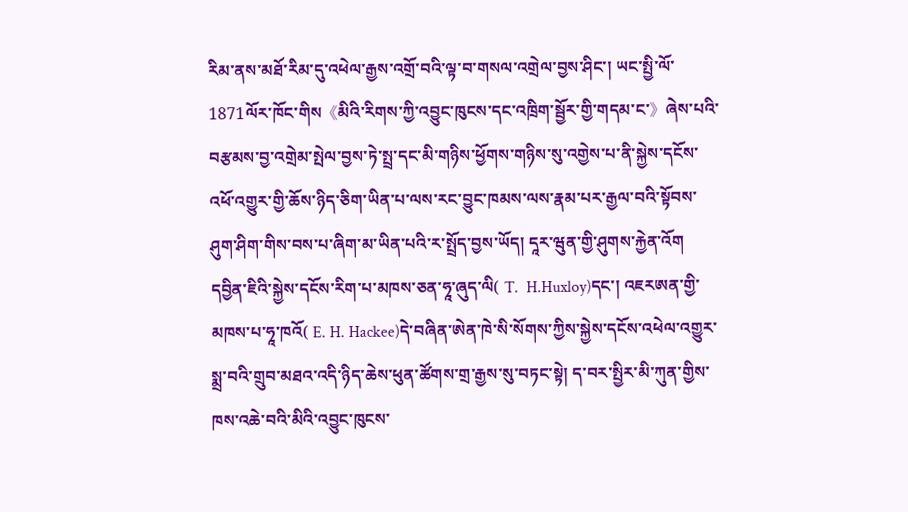རིམ་ནས་མཐོ་རིམ་དུ་འཕེལ་རྒྱས་འགྲོ་བའི་ལྟ་བ་གསལ་འགྲེལ་བྱས་ཤིང་། ཡང་སྤྱི་ལོ་1871ལོར་ཁོང་གིས《མིའི་རིགས་ཀྱི་འབྱུང་ཁུངས་དང་འཁྲིག་སྦྱོར་གྱི་གདམ་ང་》ཞེས་པའི་བརྩམས་བྱ་འགྲེམ་སྤེལ་བྱས་ཏེ་སྤྲ་དང་མི་གཉིས་ཕྱོགས་གཉིས་སུ་འགྱེས་པ་ནི་སྐྱེས་དངོས་འཕོ་འགྱུར་གྱི་ཆོས་ཉིད་ཅིག་ཡིན་པ་ལས་རང་བྱུང་ཁམས་ལས་རྣམ་པར་རྒྱལ་བའི་སྟོབས་ཤུག་ཤིག་གིས་བས་པ་ཞིག་མ་ཡིན་པའི་ར་སྤྲོད་བྱས་ཡོད། དཱར་ཝུན་གྱི་ཤུགས་རྐྱེན་འོག དབྱིན་ཇིའི་སྐྱེས་དངོས་རིག་པ་མཁས་ཅན་ཧཱ་ཞུད་ལི( T.  H.Huxloy)དང་། འཇརཨན་གྱི་མཁས་པ་ཧཱ་ཁའོ( E. H. Hackee)དེ་བཞིན་ཨེན་ཁེ་སི་སོགས་ཀྱིས་སྐྱེས་དངོས་འཕེལ་འགྱུར་སྨྲ་བའི་གྲུབ་མཐའ་འདི་ཉིད་ཆེས་ཕུན་ཚོགས་གྲ་རྒྱས་སུ་བཏང་སྟེ། ད་བར་སྤྱིར་མི་ཀུན་གྱིས་ཁས་འཆེ་བའི་མིའི་འབྱུང་ཁུངས་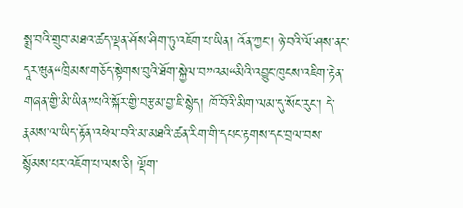སྨྲ་བའི་གྲུབ་མཐའ་ཚད་ལྡན་ཤོས་ཤིག་ཏུ་འཇོག་པ་ཡིན། འོན་ཀྱང་། ཉེ་བའི་ལོ་ཤས་ནང་དཱར་ཝུན“ཁྲིམས་གཅོད་སྟེགས་བུའི་ཐོག་སྐྱེལ་བ”འམ“མིའི་འབྱུང་ཁུངས་འཇིག་རྟེན་གཞན་གྱི་མི་ཡིན”པའི་སྐོར་གྱི་བརྩམ་བྱ་ཇི་སྙེད། ཁོ་བོའི་མིག་ལམ་དུ་སོང་རུང་། དེ་རྣམས་ལ་ཡིད་རྟོན་འཕེལ་བའི་མ་མཐའི་ཚན་རིག་གི་དཔང་རྟགས་དང་བྲལ་བས་སྙོམས་པར་འཇོག་པ་ལས་ཅི། ལྡོག་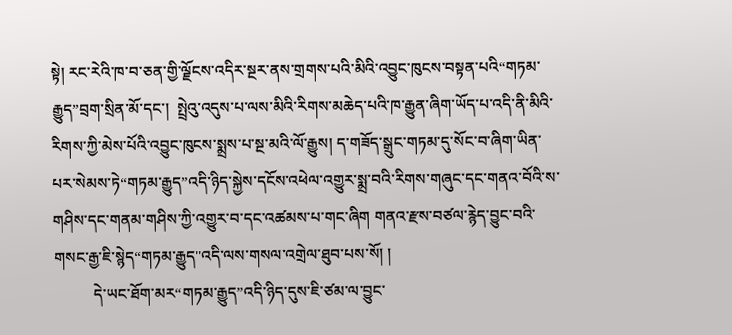སྟེ། རང་རེའི་ཁ་བ་ཅན་གྱི་ལྗོངས་འདིར་སྔར་ནས་གྲགས་པའི་མིའི་འབྱུང་ཁུངས་བསྟན་པའི“གཏམ་རྒྱུད”བྲག་སྲིན་མོ་དང་།  སྤྲེའུ་འདུས་པ་ལས་མིའི་རིགས་མཆེད་པའི་ཁ་རྒྱུན་ཞིག་ཡོད་པ་འདི་ནི་མིའི་རིགས་ཀྱི་མེས་པོའི་འབྱུང་ཁུངས་སྨྲས་པ་སྔ་མའི་ལོ་རྒྱུས། ད་གཟོད་སྒྲུང་གཏམ་དུ་སོང་བ་ཞིག་ཡིན་པར་སེམས་ཏེ“གཏམ་རྒྱུད”འདི་ཉིད་སྐྱེས་དངོས་འཕེལ་འགྱུར་སྨྲ་བའི་རིགས་གཞུང་དང་གནའ་བོའི་ས་གཤིས་དང་གནམ་གཤིས་ཀྱི་འགྱུར་བ་དང་འཚམས་པ་གང་ཞིག གནའ་རྫས་བཙལ་རྙེད་བྱུང་བའི་གསང་རྒྱ་ཇི་སྙེད“གཏམ་རྒྱུད''འདི་ལས་གསལ་འགྲེལ་ཐུབ་པས་སོ། །
          དེ་ཡང་ཐོག་མར“གཏམ་རྒྱུད”འདི་ཉིད་དུས་ཇི་ཙམ་ལ་བྱུང་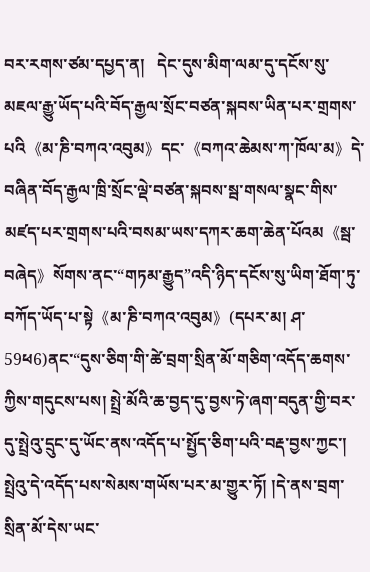བར་རགས་ཙམ་དཔྱད་ན།   དེང་དུས་མིག་ལམ་དུ་དངོས་སུ་མཇལ་རྒྱུ་ཡོད་པའི་བོད་རྒྱལ་སྲོང་བཙན་སྐབས་ཡིན་པར་གྲགས་པའི《མ་ཎི་བཀའ་འབུམ》དང་《བཀའ་ཆེམས་ཀ་ཁོལ་མ》དེ་བཞིན་བོད་རྒྱལ་ཁྲི་སྲོང་ལྡེ་བཙན་སྐབས་སྦ་གསལ་སྣང་གིས་མཛད་པར་གྲགས་པའི་བསམ་ཡས་དཀར་ཆག་ཆེན་པོའམ《སྦ་བཞེད》སོགས་ནང་“གཏམ་རྒྱུད”འདི་ཉིད་དངོས་སུ་ཡིག་ཐོག་ཏུ་བཀོད་ཡོད་པ་སྟེ《མ་ཎི་བཀའ་འབུམ》(དཔར་མ། ཤ་59ཕ6)ནང་“དུས་ཅིག་གི་ཚེ་བྲག་སྲིན་མོ་གཅིག་འདོད་ཆགས་ཀྱིས་གདུངས་པས། སྤྲེ་མོའི་ཆ་བྱད་དུ་བྱས་ཏེ་ཞག་བདུན་གྱི་བར་དུ་སྤྲེའུ་དྲུང་དུ་ཡོང་ནས་འདོད་པ་སྤྱོད་ཅིག་པའི་བརྡ་བྱས་ཀྱང་།  སྤྲེའུ་དེ་འདོད་པས་སེམས་གཡོས་པར་མ་གྱུར་ཏོ། །དེ་ནས་བྲག་སྲིན་མོ་དེས་ཡང་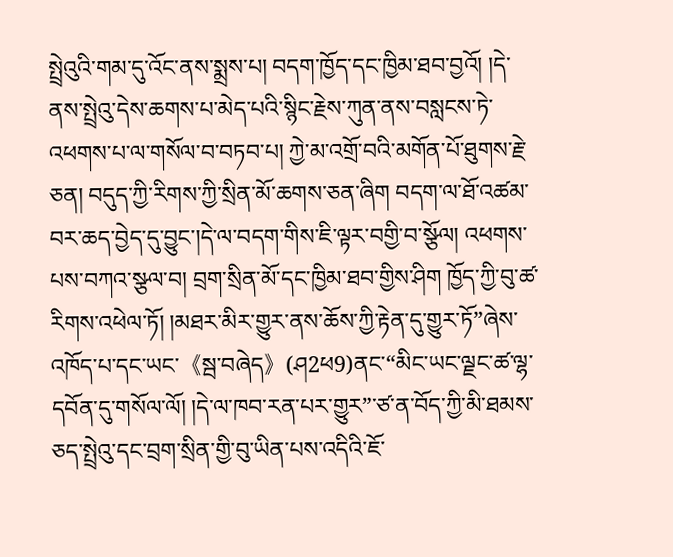སྤྲེའུའི་གམ་དུ་འོང་ནས་སྨྲས་པ། བདག་ཁྱོད་དང་ཁྱིམ་ཐབ་བྱའོ། །དེ་ནས་སྤྲེའུ་དེས་ཆགས་པ་མེད་པའི་སྙིང་རྗེས་ཀུན་ནས་བསླངས་ཏེ་འཕགས་པ་ལ་གསོལ་བ་བཏབ་པ། ཀྱེ་མ་འགྲོ་བའི་མགོན་པོ་ཐུགས་རྗེ་ཅན། བདུད་ཀྱི་རིགས་ཀྱི་སྲིན་མོ་ཆགས་ཅན་ཞིག བདག་ལ་ཐོ་འཚམ་བར་ཆད་བྱེད་དུ་བྱུང་།དེ་ལ་བདག་གིས་ཇི་ལྟར་བགྱི་བ་སྩོལ། འཕགས་པས་བཀའ་སྩལ་བ། བྲག་སྲིན་མོ་དང་ཁྱིམ་ཐབ་གྱིས་ཤིག ཁྱོད་ཀྱི་བུ་ཚ་རིགས་འཕེལ་ཏོ། །མཐར་མིར་གྱུར་ནས་ཆོས་ཀྱི་རྟེན་དུ་གྱུར་ཏོ”ཞེས་འཁོད་པ་དང་ཡང་《སྦ་བཞེད》(ཤ2ཕ9)ནང་“མིང་ཡང་ལྗང་ཚ་ལྷ་དབོན་དུ་གསོལ་ལོ། །དེ་ལ་ཁབ་རན་པར་གྱུར”་ཙ་ན་བོད་ཀྱི་མི་ཐམས་ཅད་སྤྲེའུ་དང་བྲག་སྲིན་གྱི་བུ་ཡིན་པས་འདིའི་ཇོ་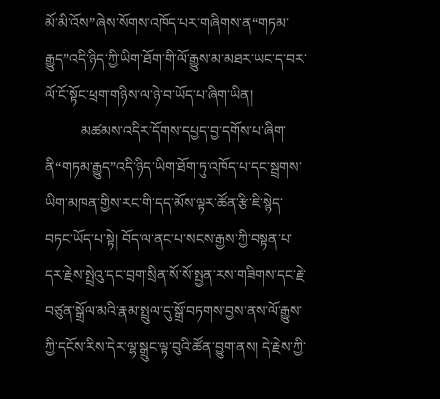མོ་མི་འོས”ཞེས་སོགས་འཁོད་པར་གཞིགས་ན“གཏམ་རྒྱུད”འདི་ཉིད་ཀྱི་ཡིག་ཐོག་གི་ལོ་རྒྱུས་མ་མཐར་ཡང་ད་བར་ལོ་ངོ་སྟོང་ཕྲག་གཉིས་ལ་ཉེ་བ་ཡོད་པ་ཞིག་ཡིན།
          མཚམས་འདིར་དོགས་དཔྱད་བྱ་དགོས་པ་ཞིག་ནི“གཏམ་རྒྱུད”འདི་ཉིད་ཡིག་ཐོག་ཏུ་འཁོད་པ་དང་སྦྲགས་ཡིག་མཁན་གྱིས་རང་གི་དད་མོས་ལྟར་ཚོན་རྩི་ཇི་སྙེད་བཏང་ཡོད་པ་སྟེ། བོད་ལ་ནང་པ་སངས་རྒྱས་ཀྱི་བསྟན་པ་དར་རྗེས་སྤྲེའུ་དང་བྲག་སྲིན་སོ་སོ་སྤྱན་རས་གཟིགས་དང་རྗེ་བཙུན་སྒྲོལ་མའི་རྣམ་སྤྲུལ་དུ་སྒྲོ་བཏགས་བྱས་ནས་ལོ་རྒྱུས་ཀྱི་དངོས་རིས་དེར་ལྷ་སྒྲུང་ལྟ་བུའི་ཚོན་བྱུག་ནས། དེ་རྗེས་ཀྱི་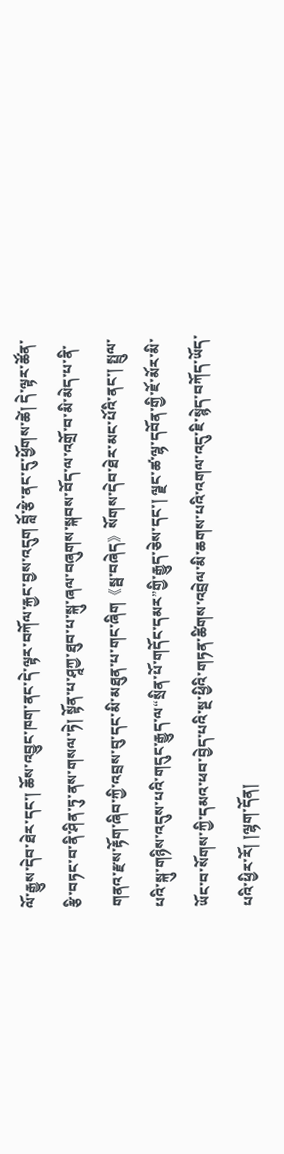ལོ་རྒྱུས་དེབ་ཐེར་དང་། ཆོས་འབྱུང་ཁག་ནང་དེ་ལྟར་བཀོལ་རྐྱང་བྱས་འདུག བློ་རྩེ་ནང་དུ་ཕྱོགས་ཚེ། དེ་ལྟར་ཚོན་རྩི་བཏང་བ་ནི་ཤིན་ཏུ་ནས་གསལ་ཏེ། སྟོན་པ་ཤཱཀྱ་ཐུབ་པ་སྐུ་ཞལ་བཞུགས་སྐབས་བོད་ལ་འགྲོ་བ་མི་མེད་པ་ནི་གནའ་རྫས་རྟོག་ཞིབ་ཀྱི་འབྲས་བུ་དང་མི་མཐུན་པ་གང་ཞིག《སྦ་བཞེད》སོགས་དེབ་ཐེར་མང་པོའི་ནང་། སྤྲུལ་པའི་སྐུ་གཉིས་འདུས་པའི་གདུང་རྒྱུད་ལ“སྲིན་པོ་གདོང་དམར”གྱི་རྒྱུད་ཅེས་དང་། ལྗང་ཚ་ལྷ་དབོན་གྱི་ཇོ་མོར་མི་ཡོང་བ་སོགས་ཀྱི་དམའ་ཕབ་བྱེད་པའི་སྔ་ཕྱིའི་གཏན་ཚིགས་འབྲེལ་མི་ཆགས་པའི་འགལ་འདུ་ཇི་སྙེད་བཀོད་ཡོད་པའི་ཕྱིར་རོ། །ལྷག་དོན།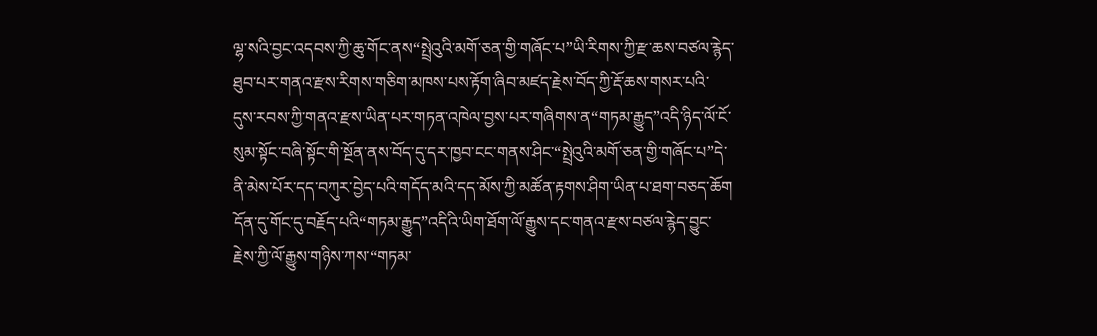ལྷ་སའི་བྱང་འདབས་ཀྱི་ཆུ་གོང་ནས“སྤྲེའུའི་མགོ་ཅན་གྱི་གཞོང་པ”ཡི་རིགས་ཀྱི་རྫ་ཆས་བཙལ་རྙེད་ཐུབ་པར་གནའ་རྫས་རིགས་གཅིག་མཁས་པས་རྟོག་ཞིབ་མཛད་རྗེས་བོད་ཀྱི་རྡོ་ཆས་གསར་པའི་དུས་རབས་ཀྱི་གནའ་རྫས་ཡིན་པར་གཏན་འཁེལ་བྱས་པར་གཞིགས་ན“གཏམ་རྒྱུད”འདི་ཉིད་ལོ་ངོ་སུམ་སྟོང་བཞི་སྟོང་གི་སྔོན་ནས་བོད་དུ་དར་ཁྱབ་ངང་གནས་ཤིང་“སྤྲེའུའི་མགོ་ཅན་གྱི་གཞོང་པ”དེ་ནི་མེས་པོར་དད་བཀུར་བྱེད་པའི་གདོད་མའི་དད་མོས་ཀྱི་མཚོན་རྟགས་ཤིག་ཡིན་པ་ཐག་བཅད་ཆོག དོན་དུ་གོང་དུ་བརྗོད་པའི“གཏམ་རྒྱུད”འདིའི་ཡིག་ཐོག་ལོ་རྒྱུས་དང་གནའ་རྫས་བཙལ་རྙེད་བྱུང་རྗེས་ཀྱི་ལོ་རྒྱུས་གཉིས་ཀས་“གཏམ་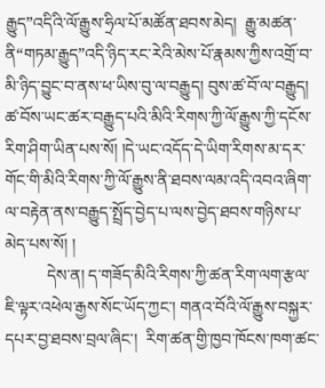རྒྱུད”འདིའི་ལོ་རྒྱུས་ཧྲིལ་པོ་མཚོན་ཐབས་མེད།  རྒྱུ་མཚན་ནི“གཏམ་རྒྱུད”འདི་ཉིད་རང་རེའི་མེས་པོ་རྣམས་ཀྱིས་འགྲོ་བ་མི་ཉིད་བྱུང་བ་ནས་ཕ་ཡིས་བུ་ལ་བརྒྱུད། བུས་ཚ་བོ་ལ་བརྒྱུད། ཚ་བོས་ཡང་ཚར་བརྒྱུད་པའི་མིའི་རིགས་ཀྱི་ལོ་རྒྱུས་ཀྱི་དངོས་རིག་ཤིག་ཡིན་པས་སོ། །དེ་ཡང་འདོད་དེ་ཡིག་རིགས་མ་དར་གོང་གི་མིའི་རིགས་ཀྱི་ལོ་རྒྱུས་ནི་ཐབས་ལམ་འདི་འབའ་ཞིག་ལ་བརྟེན་ནས་བརྒྱུད་སྤྲོད་བྱེད་པ་ལས་བྱེད་ཐབས་གཉིས་པ་མེད་པས་སོ། །
          དེས་ན། ད་གཟོད་མིའི་རིགས་ཀྱི་ཚན་རིག་ལག་རྩལ་ཇི་ལྟར་འཕེལ་རྒྱས་སོང་ཡོད་ཀྱང་། གནའ་བོའི་ལོ་རྒྱུས་བསྐྱར་དཔར་བྱ་ཐབས་བྲལ་ཞིང་།  རིག་ཚན་གྱི་ཁྱབ་ཁོངས་ཁག་ཚང་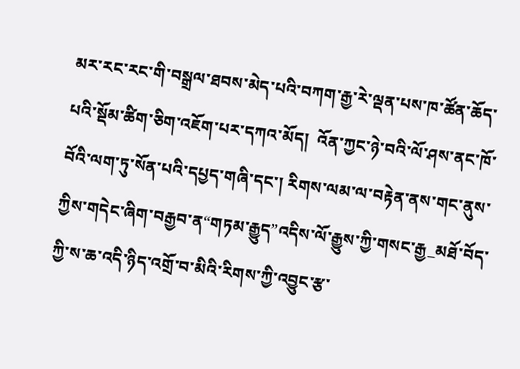མར་རང་རང་གི་བསྒྲལ་ཐབས་མེད་པའི་བཀག་རྒྱ་རེ་ལྡན་པས་ཁ་ཚོན་ཆོད་པའི་སྡོམ་ཚིག་ཅིག་འཇོག་པར་དཀའ་མོད།  འོན་ཀྱང་ཉེ་བའི་ལོ་ཤས་ནང་ཁོ་བོའི་ལག་ཏུ་སོན་པའི་དཔྱད་གཞི་དང་། རིགས་ལམ་ལ་བརྟེན་ནས་གང་ནུས་ཀྱིས་གདེང་ཞིག་བརྒྱབ་ན“གཏམ་རྒྱུད”འདིས་ལོ་རྒྱུས་ཀྱི་གསང་རྒྱ_མཐོ་བོད་ཀྱི་ས་ཆ་འདི་ཉིད་འགྲོ་བ་མིའི་རིགས་ཀྱི་འབྱུང་རྩ་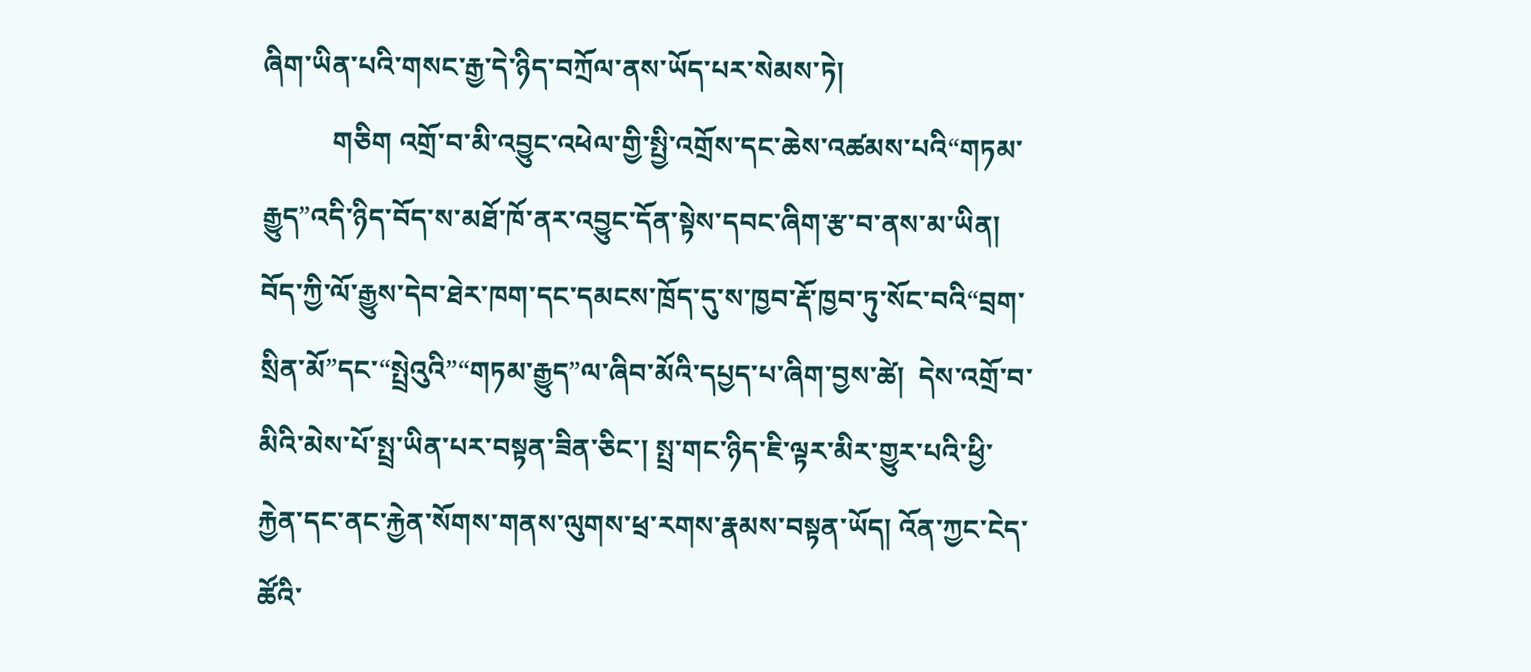ཞིག་ཡིན་པའི་གསང་རྒྱ་དེ་ཉིད་བཀྲོལ་ནས་ཡོད་པར་སེམས་ཏེ།
          གཅིག འགྲོ་བ་མི་འབྱུང་འཕེལ་གྱི་སྤྱི་འགྲོས་དང་ཆེས་འཚམས་པའི“གཏམ་རྒྱུད”འདི་ཉིད་བོད་ས་མཐོ་ཁོ་ནར་འབྱུང་དོན་སྟེས་དབང་ཞིག་རྩ་བ་ནས་མ་ཡིན།   བོད་ཀྱི་ལོ་རྒྱུས་དེབ་ཐེར་ཁག་དང་དམངས་ཁྲོད་དུ་ས་ཁྱབ་རྡོ་ཁྱབ་ཏུ་སོང་བའི“བྲག་སྲིན་མོ”དང་“སྤྲེའུའི”“གཏམ་རྒྱུད”ལ་ཞིབ་མོའི་དཔྱད་པ་ཞིག་བྱས་ཚེ།  དེས་འགྲོ་བ་མིའི་མེས་པོ་སྤྲ་ཡིན་པར་བསྟན་ཟིན་ཅིང་། སྤྲ་གང་ཉིད་ཇི་ལྟར་མིར་གྱུར་པའི་ཕྱི་རྐྱེན་དང་ནང་རྐྱེན་སོགས་གནས་ལུགས་ཕྲ་རགས་རྣམས་བསྟན་ཡོད། འོན་ཀྱང་ངེད་ཚོའི་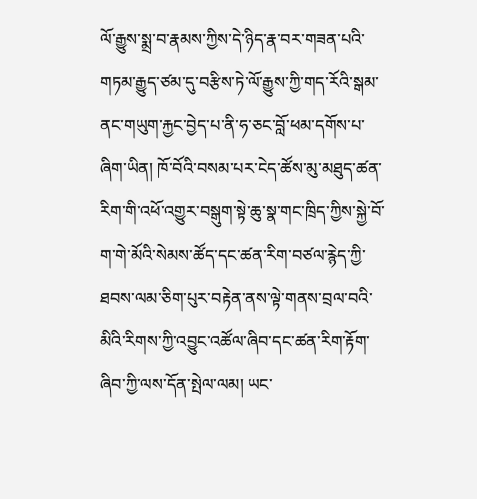ལོ་རྒྱུས་སྨྲ་བ་རྣམས་ཀྱིས་དེ་ཉིད་རྣ་བར་གཟན་པའི་གཏམ་རྒྱུད་ཙམ་དུ་བརྩིས་ཏེ་ལོ་རྒྱུས་ཀྱི་གད་རོའི་སྒམ་ནང་གཡུག་རྐྱང་བྱེད་པ་ནི་ཧ་ཅང་བློ་ཕམ་དགོས་པ་ཞིག་ཡིན། ཁོ་བོའི་བསམ་པར་ངེད་ཚོས་མུ་མཐུད་ཚན་རིག་གི་འཕོ་འགྱུར་བསྒུག་སྟེ་ཆུ་སྣ་གང་ཁྲིད་ཀྱིས་སྐྱེ་བོ་ག་གེ་མོའི་སེམས་ཚོད་དང་ཚན་རིག་བཙལ་རྙེད་ཀྱི་ཐབས་ལམ་ཅིག་པུར་བརྟེན་ནས་ལྟེ་གནས་བྲལ་བའི་མིའི་རིགས་ཀྱི་འབྱུང་འཚོལ་ཞིབ་དང་ཚན་རིག་རྟོག་ཞིབ་ཀྱི་ལས་དོན་སྤེལ་ལམ། ཡང་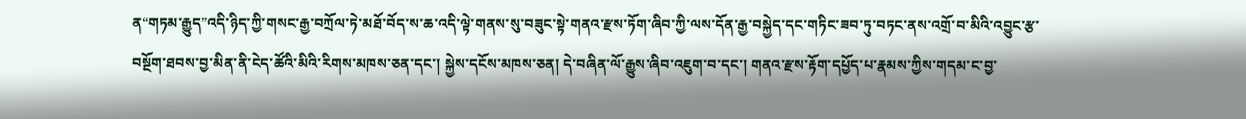ན“གཏམ་རྒྱུད”འདི་ཉིད་ཀྱི་གསང་རྒྱ་བཀྲོལ་ཏེ་མཐོ་བོད་ས་ཆ་འདི་ལྟེ་གནས་སུ་བཟུང་སྟེ་གནའ་རྫས་ཏོག་ཞིབ་ཀྱི་ལས་དོན་རྒྱ་བསྐྱེད་དང་གཏིང་ཟབ་ཏུ་བཏང་ནས་འགྲོ་བ་མིའི་འབྱུང་རྩ་བསྔོག་ཐབས་བྱ་མིན་ནི་ངེད་ཚོའི་མིའི་རིགས་མཁས་ཅན་དང་། སྐྱེས་དངོས་མཁས་ཅན། དེ་བཞིན་ལོ་རྒྱུས་ཞིབ་འཇུག་བ་དང་། གནའ་རྫས་རྟོག་དཔྱོད་པ་རྣམས་ཀྱིས་གདམ་ང་བྱ་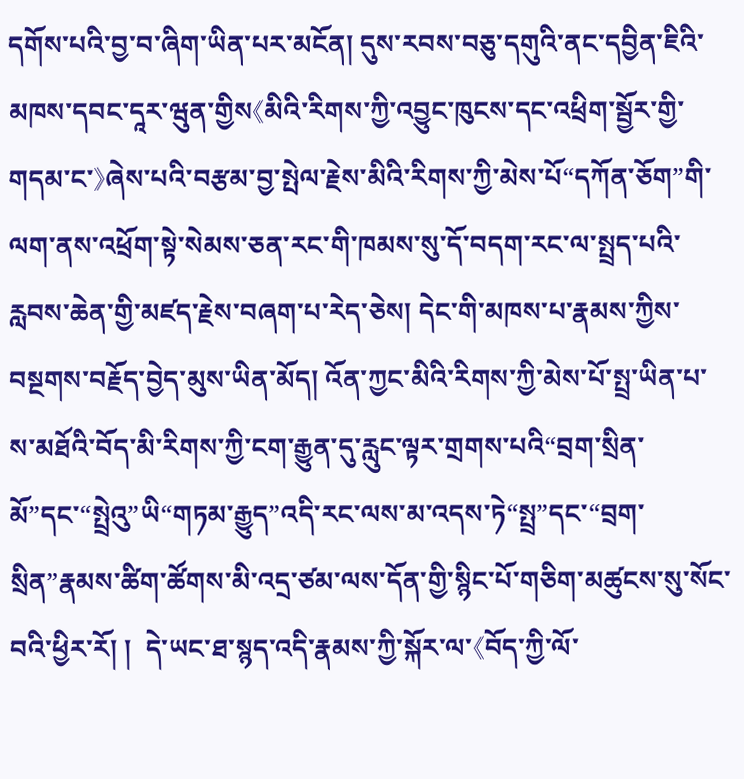དགོས་པའི་བྱ་བ་ཞིག་ཡིན་པར་མངོན། དུས་རབས་བཅུ་དགུའི་ནང་དབྱིན་ཇིའི་མཁས་དབང་དཱར་ཝུན་གྱིས《མིའི་རིགས་ཀྱི་འབྱུང་ཁུངས་དང་འཕྲིག་སྦྱོར་གྱི་གདམ་ང་》ཞེས་པའི་བརྩམ་བྱ་སྤེལ་རྗེས་མིའི་རིགས་ཀྱི་མེས་པོ“དཀོན་ཅོག”གི་ལག་ནས་འཕྲོག་སྟེ་སེམས་ཅན་རང་གི་ཁམས་སུ་དོ་བདག་རང་ལ་སྤྲད་པའི་རླབས་ཆེན་གྱི་མཛད་རྗེས་བཞག་པ་རེད་ཅེས། དེང་གི་མཁས་པ་རྣམས་ཀྱིས་བསྔགས་བརྗོད་བྱེད་མུས་ཡིན་མོད། འོན་ཀྱང་མིའི་རིགས་ཀྱི་མེས་པོ་སྤྲ་ཡིན་པ་ས་མཐོའི་བོད་མི་རིགས་ཀྱི་ངག་རྒྱུན་དུ་རླུང་ལྟར་གྲགས་པའི“བྲག་སྲིན་མོ”དང་“སྤྲེའུ”ཡི“གཏམ་རྒྱུད”འདི་རང་ལས་མ་འདས་ཏེ“སྤྲ”དང་“བྲག་སྲིན”རྣམས་ཚིག་ཚོགས་མི་འདྲ་ཙམ་ལས་དོན་གྱི་སྙིང་པོ་གཅིག་མཚུངས་སུ་སོང་བའི་ཕྱིར་རོ། །  དེ་ཡང་ཐ་སྙད་འདི་རྣམས་ཀྱི་སྐོར་ལ་《བོད་ཀྱི་ལོ་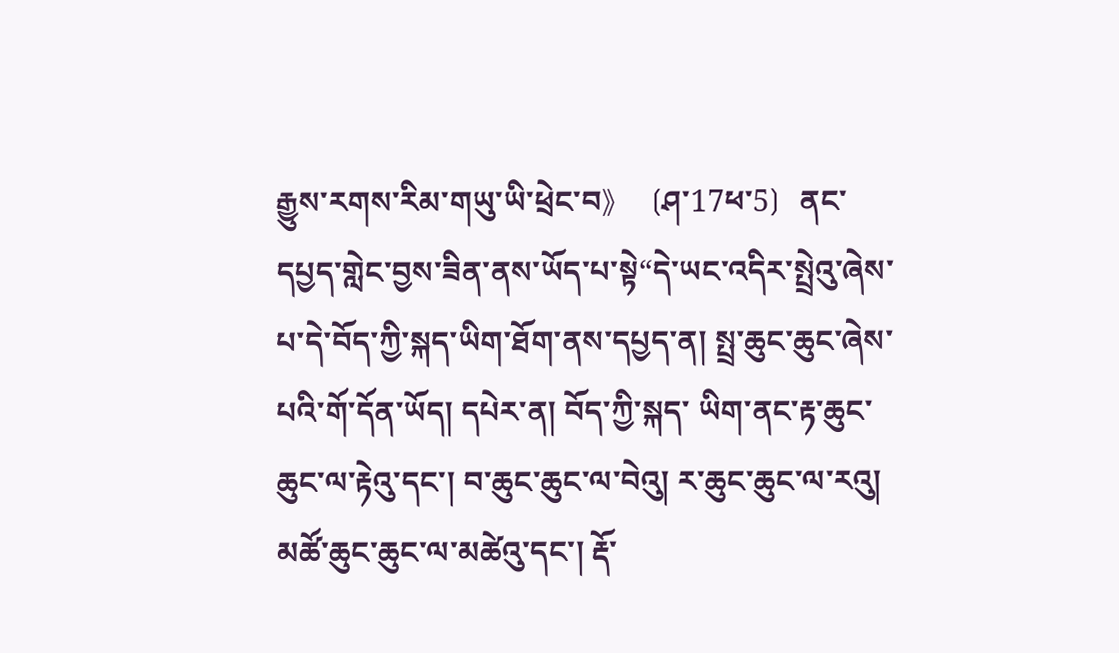རྒྱུས་རགས་རིམ་གཡུ་ཡི་ཕྲེང་བ》〔ཤ་17ཕ་5〕ནང་དཔྱད་གླེང་བྱས་ཟིན་ནས་ཡོད་པ་སྟེ“དེ་ཡང་འདིར་སྤྲེའུ་ཞེས་པ་དེ་བོད་ཀྱི་སྐད་ཡིག་ཐོག་ནས་དཔྱད་ན། སྤྲ་ཆུང་ཆུང་ཞེས་པའི་གོ་དོན་ཡོད། དཔེར་ན། བོད་ཀྱི་སྐད་ ཡིག་ནང་རྟ་ཆུང་ཆུང་ལ་རྟེའུ་དང་། བ་ཆུང་ཆུང་ལ་བེའུ། ར་ཆུང་ཆུང་ལ་རའུ། མཚོ་ཆུང་ཆུང་ལ་མཚེའུ་དང་། རྡོ་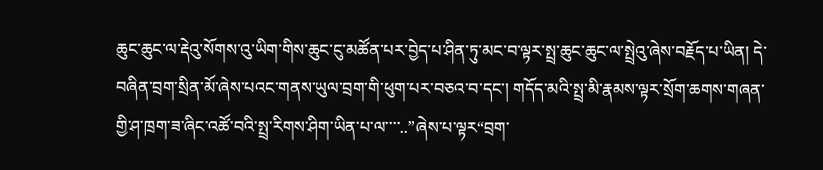ཆུང་ཆུང་ལ་རྡེའུ་སོགས་འུ་ཡིག་གིས་ཆུང་ངུ་མཚོན་པར་བྱེད་པ་ཤིན་ཏུ་མང་བ་ལྟར་སྤྲ་ཆུང་ཆུང་ལ་སྤྲེའུ་ཞེས་བརྗོད་པ་ཡིན། དེ་བཞིན་བྲག་སྲིན་མོ་ཞེས་པའང་གནས་ཡུལ་བྲག་གི་ཕུག་པར་བཅའ་བ་དང་། གདོད་མའི་སྤྲ་མི་རྣམས་ལྟར་སྲོག་ཆགས་གཞན་གྱི་ཤ་ཁྲག་ཟ་ཞིང་འཚོ་བའི་སྤྲ་རིགས་ཤིག་ཡིན་པ་ལ་་་་..”ཞེས་པ་ལྟར“བྲག་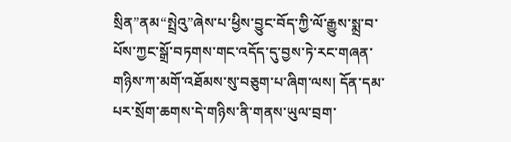སྲིན”ནམ“སྤྲེའུ”ཞེས་པ་ཕྱིས་བྱུང་བོད་ཀྱི་ལོ་རྒྱུས་སྨྲ་བ་པོས་ཀྱང་སྒྲོ་བཏགས་གང་འདོད་དུ་བྱས་ཏེ་རང་གཞན་གཉིས་ཀ་མགོ་འཐོམས་སུ་བཅུག་པ་ཞིག་ལས། དོན་དམ་པར་སྲོག་ཆགས་དེ་གཉིས་ནི་གནས་ཡུལ་བྲག་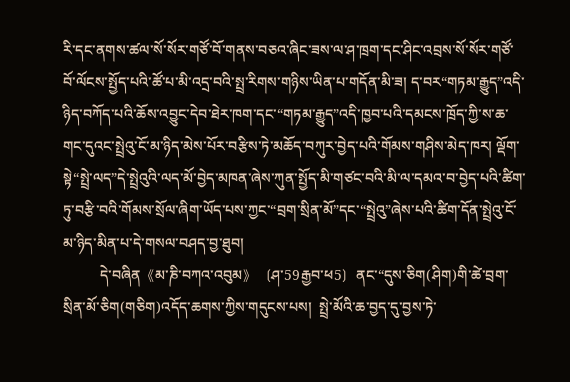རི་དང་ནགས་ཚལ་སོ་སོར་གཙོ་བོ་གནས་བཅའ་ཞིང་ཟས་ལ་ཤ་ཁྲག་དང་ཤིང་འབྲས་སོ་སོར་གཙོ་བོ་ལོངས་སྤྱོད་པའི་ཚོ་པ་མི་འདྲ་བའི་སྤྲ་རིགས་གཉིས་ཡིན་པ་གདོན་མི་ཟ། ད་བར“གཏམ་རྒྱུད”འདི་ཉིད་བཀོད་པའི་ཆོས་འབྱུང་དེབ་ཐེར་ཁག་དང་“གཏམ་རྒྱུད”འདི་ཁྱབ་པའི་དམངས་ཁྲོད་ཀྱི་ས་ཆ་གང་དུའང་སྤྲེའུ་ངོ་མ་ཉིད་མེས་པོར་བརྩིས་ཏེ་མཆོད་བཀུར་བྱེད་པའི་གོམས་གཤིས་མེད་ཁར། ལྡོག་སྟེ“སྤྲེ་ལད”དེ་སྤྲེའུའི་ལད་མོ་བྱེད་མཁན་ཞེས་ཀུན་སྤྱོད་མི་གཙང་བའི་མི་ལ་དམའ་བ་བྱེད་པའི་ཚིག་ཏུ་བརྩི་བའི་གོམས་སྲོལ་ཞིག་ཡོད་པས་ཀྱང་“བྲག་སྲིན་མོ”དང་“སྤྲེའུ”ཞེས་པའི་ཚིག་དོན་སྤྲེའུ་ངོ་མ་ཉིད་མིན་པ་དེ་གསལ་བཤད་བྱ་ཐུབ།
          དེ་བཞིན《མ་ཎི་བཀའ་འབུམ》〔ཤ་59རྒྱབ་ཕ5〕ནང་“དུས་ཅིག(ཤིག)གི་ཚེ་བྲག་སྲིན་མོ་ཅིག(གཅིག)འདོད་ཆགས་ཀྱིས་གདུངས་པས།  སྤྲེ་མོའི་ཆ་བྱད་དུ་བྱས་ཏེ་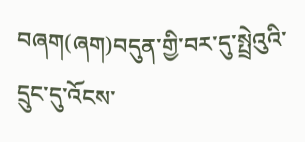བཞག(ཞག)བདུན་གྱི་བར་དུ་སྤྲེའུའི་དྲུང་དུ་འོངས་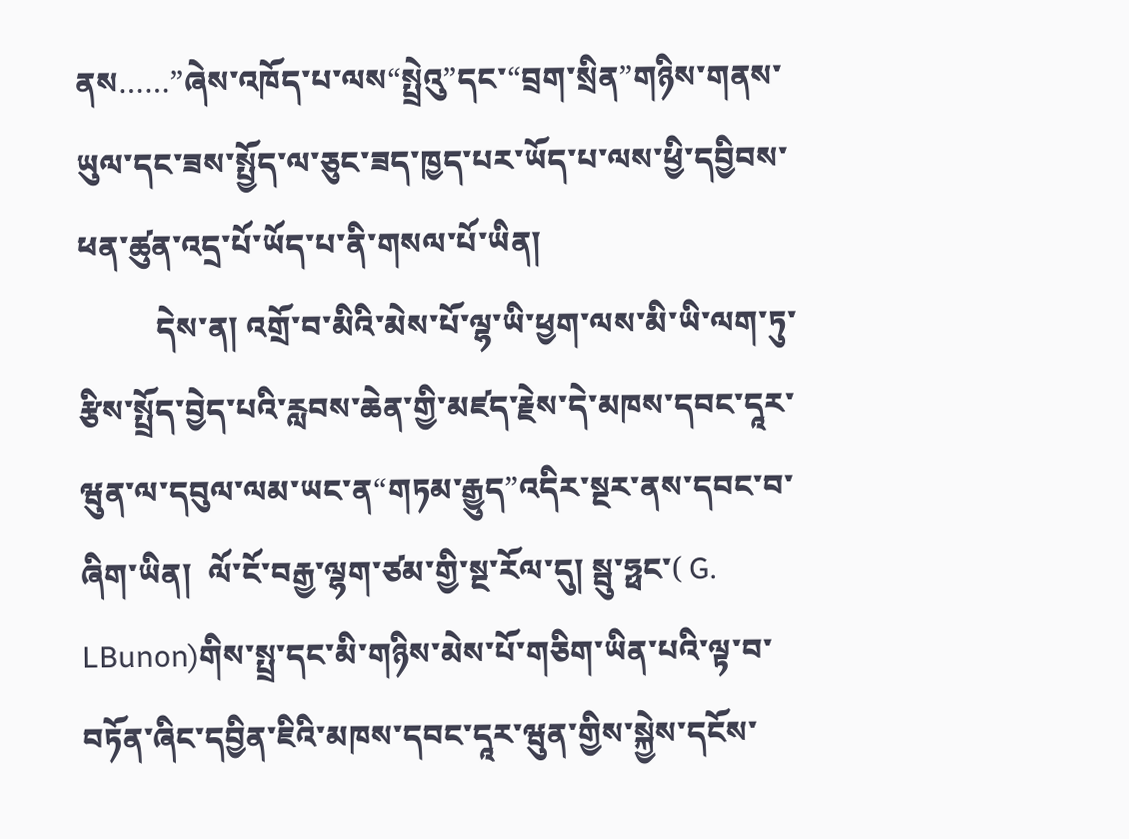ནས……”ཞེས་འཁོད་པ་ལས“སྤྲེའུ”དང་“བྲག་སྲིན”གཉིས་གནས་ཡུལ་དང་ཟས་སྤྱོད་ལ་ཅུང་ཟད་ཁྱད་པར་ཡོད་པ་ལས་ཕྱི་དབྱིབས་ཕན་ཚུན་འདྲ་པོ་ཡོད་པ་ནི་གསལ་པོ་ཡིན།
          དེས་ན། འགྲོ་བ་མིའི་མེས་པོ་ལྷ་ཡི་ཕྱག་ལས་མི་ཡི་ལག་ཏུ་རྩིས་སྤྲོད་བྱེད་པའི་རླབས་ཆེན་གྱི་མཛད་རྗེས་དེ་མཁས་དབང་དཱར་ཝུན་ལ་དབུལ་ལམ་ཡང་ན“གཏམ་རྒྱུད”འདིར་སྔར་ནས་དབང་བ་ཞིག་ཡིན།  ལོ་ངོ་བརྒྱ་ལྷག་ཙམ་གྱི་སྔ་རོལ་དུ། སྦུ་ཧྥང་( G. LBunon)གིས་སྤྲ་དང་མི་གཉིས་མེས་པོ་གཅིག་ཡིན་པའི་ལྟ་བ་བཏོན་ཞིང་དབྱིན་ཇིའི་མཁས་དབང་དཱར་ཝུན་གྱིས་སྐྱེས་དངོས་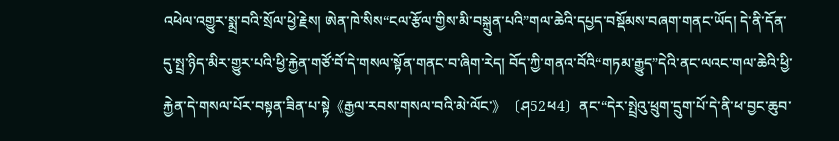འཕེལ་འགྱུར་སྨྲ་བའི་སྲོལ་ཕྱེ་རྗེས། ཨེན་ཁེ་སིས“ངལ་རྩོལ་གྱིས་མི་བསྐྲུན་པའི”གལ་ཆེའི་དཔྱད་བསྡོམས་བཞག་གནང་ཡོད། དེ་ནི་དོན་དུ་སྤྲ་ཉིད་མིར་གྱུར་པའི་ཕྱི་རྐྱེན་གཙོ་བོ་དེ་གསལ་སྟོན་གནང་བ་ཞིག་རེད། བོད་ཀྱི་གནའ་བོའི“གཏམ་རྒྱུད”དེའི་ནང་ལའང་གལ་ཆེའི་ཕྱི་རྐྱེན་དེ་གསལ་པོར་བསྟན་ཟིན་པ་སྟེ《རྒྱལ་རབས་གསལ་བའི་མེ་ལོང་》〔ཤ52ཕ4〕ནང་“དེར་སྤྲེའུ་ཕྲུག་དྲུག་པོ་དེ་ནི་ཕ་བྱང་ཆུབ་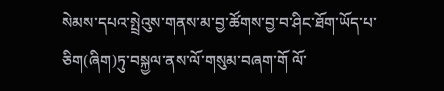སེམས་དཔའ་སྤྲེའུས་གནས་མ་བྱ་ཚོགས་བྱ་བ་ཤིང་ཐོག་ཡོད་པ་ཅིག(ཞིག)ཏུ་བསྐྱལ་ནས་ལོ་གསུམ་བཞག་གོ ལོ་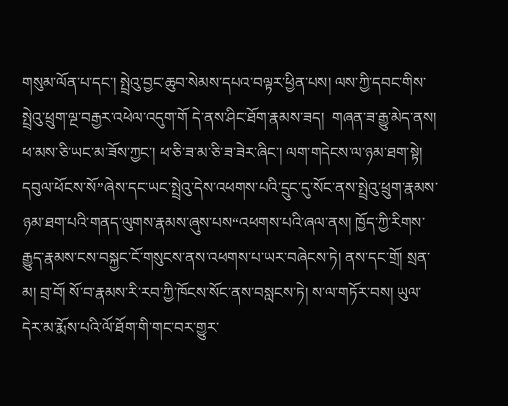གསུམ་ལོན་པ་དང་། སྤྲེའུ་བྱང་ཆུབ་སེམས་དཔའ་བལྟར་ཕྱིན་པས། ལས་ཀྱི་དབང་གིས་སྤྲེའུ་ཕྲུག་ལྔ་བརྒྱར་འཕེལ་འདུག་གོ དེ་ནས་ཤིང་ཐོག་རྣམས་ཟད།  གཞན་ཟ་རྒྱུ་མེད་ནས། ཕ་མས་ཅི་ཡང་མ་ཟོས་ཀྱང་། ཕ་ཅི་ཟ་མ་ཅི་ཟ་ཟེར་ཞིང་། ལག་གདེངས་ལ་ཉམ་ཐག་སྟེ། དབུལ་ཕོངས་སོ”ཞེས་དང་ཡང་སྤྲེའུ་དེས་འཕགས་པའི་དྲུང་དུ་སོང་ནས་སྤྲེའུ་ཕྲུག་རྣམས་ཉམ་ཐག་པའི་གནད་ལུགས་རྣམས་ཞུས་པས“འཕགས་པའི་ཞལ་ནས། ཁྱོད་ཀྱི་རིགས་རྒྱུད་རྣམས་ངས་བསྐྱང་ངོ་གསུངས་ནས་འཕགས་པ་ཡར་བཞེངས་ཏེ། ནས་དང་གྲོ། སྲན་མ། བྲ་བོ། སོ་བ་རྣམས་རི་རབ་ཀྱི་ཁོངས་སོང་ནས་བསླངས་ཏེ། ས་ལ་གཏོར་བས། ཡུལ་དེར་མ་རྨོས་པའི་ལོ་ཐོག་གི་གང་བར་གྱུར་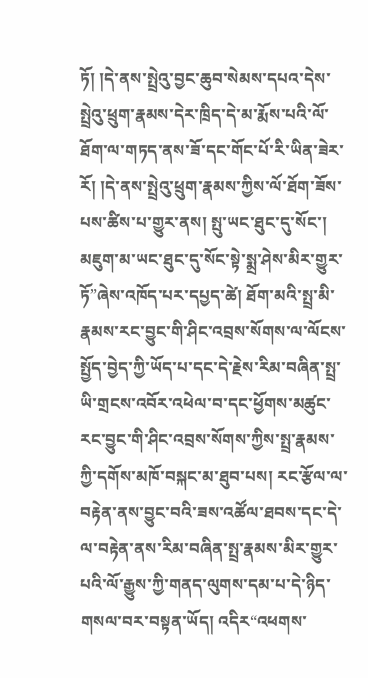ཏོ། །དེ་ནས་སྤྲེའུ་བྱང་ཆུབ་སེམས་དཔའ་དེས་སྤྲེའུ་ཕྲུག་རྣམས་དེར་ཁྲིད་དེ་མ་རྨོས་པའི་ལོ་ཐོག་ལ་གཏད་ནས་ཟོ་དང་གོང་པོ་རི་ཡིན་ཟེར་རོ། །དེ་ནས་སྤྲེའུ་ཕྲུག་རྣམས་ཀྱིས་ལོ་ཐོག་ཟོས་པས་ཚིས་པ་གྱུར་ནས། སྤུ་ཡང་ཐུང་དུ་སོང་། མཇུག་མ་ཡང་ཐུང་དུ་སོང་སྟེ་སྨྲ་ཤེས་མིར་གྱུར་ཏོ”ཞེས་འཁོད་པར་དཔྱད་ཚེ། ཐོག་མའི་སྤྲ་མི་རྣམས་རང་བྱུང་གི་ཤིང་འབྲས་སོགས་ལ་ལོངས་སྤྱོད་བྱེད་ཀྱི་ཡོད་པ་དང་དེ་རྗེས་རིམ་བཞིན་སྤྲ་ཡི་གྲངས་འབོར་འཕེལ་བ་དང་ཕྱོགས་མཚུང་རང་བྱུང་གི་ཤིང་འབྲས་སོགས་ཀྱིས་སྤྲ་རྣམས་ཀྱི་དགོས་མཁོ་བསྐང་མ་ཐུབ་པས། རང་རྩོལ་ལ་བརྟེན་ནས་བྱུང་བའི་ཟས་འཚོལ་ཐབས་དང་དེ་ལ་བརྟེན་ནས་རིམ་བཞིན་སྤྲ་རྣམས་མིར་གྱུར་པའི་ལོ་རྒྱུས་ཀྱི་གནད་ལུགས་དམ་པ་དེ་ཉིད་གསལ་བར་བསྟན་ཡོད། འདིར“འཕགས་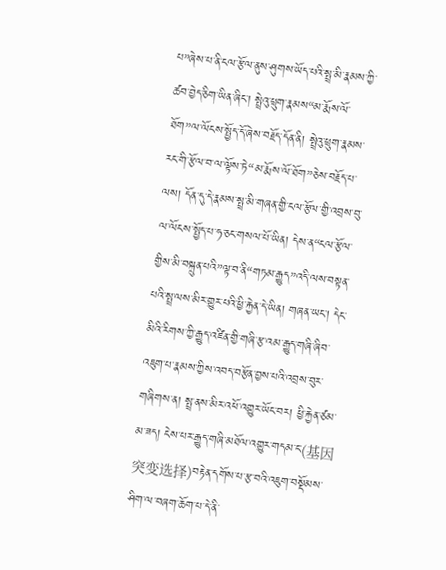པ”ཞེས་པ་ནི་ངལ་རྩོལ་ནུས་ཤུགས་ཡོད་པའི་སྤྲ་མི་རྣམས་ཀྱི་ཚབ་བྱེད་ཅིག་ཡིན་ཞིང་། སྤྲེའུ་ཕྲུག་རྣམས“མ་རྨོས་ལོ་ཐོག”ལ་ལོངས་སྤྱོད་དོ་ཞེས་བརྗོད་དོན་ནི། སྤྲེའུ་ཕྲུག་རྣམས་རང་གི་རྩོལ་བ་ལ་ལྟོས་ཏེ“མ་རྨོས་ལོ་ཐོག”ཅེས་བརྗོད་པ་ལས། དོན་དུ་དེ་རྣམས་སྤྲ་མི་གཞན་གྱི་ངལ་རྩོལ་གྱི་འབྲས་བུ་ལ་ལོངས་སྤྱོད་པ་ཧ་ཅང་གསལ་པོ་ཡིན། དེས་ན“ངལ་རྩོལ་གྱིས་མི་བསྐྲུན་པའི”ལྟ་བ་ནི“གཏམ་རྒྱུད”འདི་ལས་བསྟན་པའི་སྤྲ་ལས་མིར་གྱུར་པའི་ཕྱི་རྐྱེན་དེ་ཡིན། གཞན་ཡང་། དེང་མིའི་རིགས་ཀྱི་རྒྱུད་འཛིན་གྱི་གཞི་རྩ་འམ་རྒྱུད་གཞི་ཞིབ་འཇུག་པ་རྣམས་ཀྱིས་འབད་བརྩོན་བྱས་པའི་འབྲས་བུར་གཞིགས་ན། སྤྲ་ནས་མིར་འཕོ་འགྱུར་ཡོང་བར། ཕྱི་རྐྱེན་ཙམ་མ་ཟད། ངེས་པར་རྒྱུད་གཞི་མཐོལ་འགྱུར་གདམ་ང་(基因突变选择)བརྟེན་དགོས་པ་རྩ་བའི་འཇུག་བསྡོམས་ཤིག་ལ་བཞག་ཆོག་པ་དེ་ནི་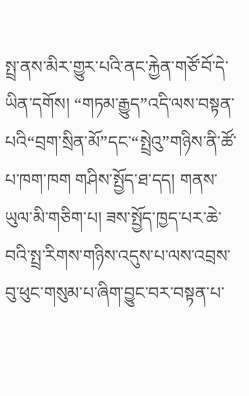སྤྲ་ནས་མིར་གྱུར་པའི་ནང་རྐྱེན་གཙོ་བོ་དེ་ཡིན་དགོས། “གཏམ་རྒྱུད”འདི་ལས་བསྟན་པའི“བྲག་སྲིན་མོ”དང་“སྤྲེའུ”གཉིས་ནི་ཚོ་པ་ཁག་ཁག གཤིས་སྤྱོད་ཐ་དད། གནས་ཡུལ་མི་གཅིག་པ། ཟས་སྤྱོད་ཁྱད་པར་ཆེ་བའི་སྤྲ་རིགས་གཉིས་འདུས་པ་ལས་འབྲས་བུ་ཕུང་གསུམ་པ་ཞིག་བྱུང་བར་བསྟན་པ་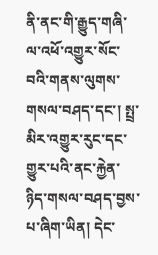ནི་ནང་གི་རྒྱུད་གཞི་ལ་འཕོ་འགྱུར་སོང་བའི་གནས་ལུགས་གསལ་བཤད་དང་། སྤྲ་མིར་འགྱུར་རུང་དང་གྱུར་པའི་ནང་རྐྱེན་ཉིད་གསལ་བཤད་བྱས་པ་ཞིག་ཡིན། དེང་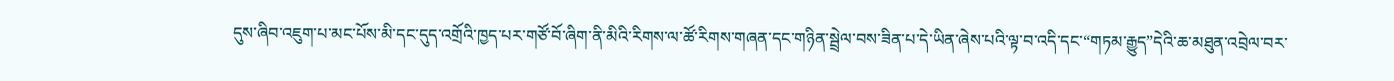དུས་ཞིབ་འཇུག་པ་མང་པོས་མི་དང་དུད་འགྲོའི་ཁྱད་པར་གཙོ་བོ་ཞིག་ནི་མིའི་རིགས་ལ་ཚོ་རིགས་གཞན་དང་གཉིན་སྦྲེལ་བས་ཟིན་པ་དེ་ཡིན་ཞེས་པའི་ལྟ་བ་འདི་དང་“གཏམ་རྒྱུད”དེའི་ཆ་མཐུན་འབྲེལ་བར་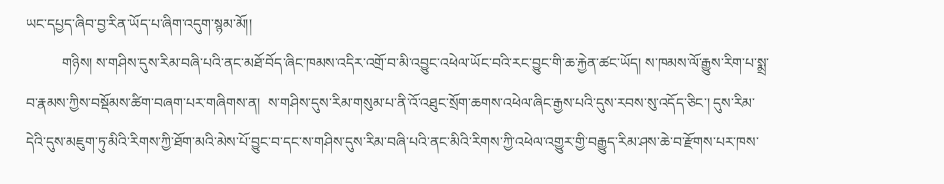ཡང་དཔྱད་ཞིབ་བྱ་རིན་ཡོད་པ་ཞིག་འདུག་སྙམ་མོ།།
          གཉིས། ས་གཤིས་དུས་རིམ་བཞི་པའི་ནང་མཐོ་བོད་ཞིང་ཁམས་འདིར་འགྲོ་བ་མི་འབྱུང་འཕེལ་ཡོང་བའི་རང་བྱུང་གི་ཆ་རྐྱེན་ཚང་ཡོད། ས་ཁམས་ལོ་རྒྱུས་རིག་པ་སྨྲ་བ་རྣམས་ཀྱིས་བསྡོམས་ཚིག་བཞག་པར་གཞིགས་ན།  ས་གཤིས་དུས་རིམ་གསུམ་པ་ནི་འོ་འཐུང་སྲོག་ཆགས་འཕེལ་ཞིང་རྒྱས་པའི་དུས་རབས་སུ་འདོད་ཅིང་། དུས་རིམ་དེའི་དུས་མཇུག་ཏུ་མིའི་རིགས་ཀྱི་ཐོག་མའི་མེས་པོ་བྱུང་བ་དང་ས་གཤིས་དུས་རིམ་བཞི་པའི་ནང་མིའི་རིགས་ཀྱི་འཕེལ་འགྱུར་གྱི་བརྒྱུད་རིམ་ཤས་ཆེ་བ་རྫོགས་པར་ཁས་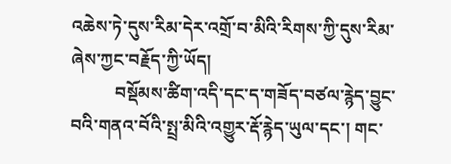འཆེས་ཏེ་དུས་རིམ་དེར་འགྲོ་བ་མིའི་རིགས་ཀྱི་དུས་རིམ་ཞེས་ཀྱང་བརྗོད་ཀྱི་ཡོད།
          བསྡོམས་ཚིག་འདི་དང་ད་གཟོད་བཙལ་རྙེད་བྱུང་བའི་གནའ་བོའི་སྤྲ་མིའི་འགྱུར་རྡོ་རྙེད་ཡུལ་དང་། གང་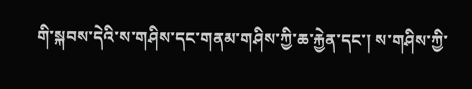གི་སྐབས་དེའི་ས་གཤིས་དང་གནམ་གཤིས་ཀྱི་ཆ་རྐྱེན་དང་། ས་གཤིས་ཀྱི་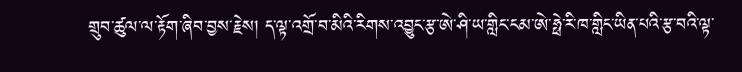གྲུབ་ཚུལ་ལ་རྟོག་ཞིབ་བྱས་རྗེས། ད་ལྟ་འགྲོ་བ་མིའི་རིགས་འབྱུང་རྩ་ཨེ་ཤི་ཡ་གླིང་ངམ་ཨེ་ཧྥེ་རི་ཁ་གླིང་ཡིན་པའི་རྩ་བའི་ལྟ་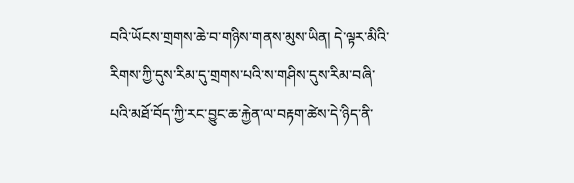བའི་ཡོངས་གྲགས་ཆེ་བ་གཉིས་གནས་མུས་ཡིན། དེ་ལྟར་མིའི་རིགས་ཀྱི་དུས་རིམ་དུ་གྲགས་པའི་ས་གཤིས་དུས་རིམ་བཞི་པའི་མཐོ་བོད་ཀྱི་རང་བྱུང་ཆ་རྐྱེན་ལ་བརྟག་ཚེས་དེ་ཉིད་ནི་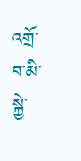འགྲོ་བ་མི་སྐྱེ་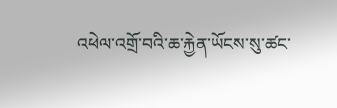འཕེལ་འགྲོ་བའི་ཆ་རྐྱེན་ཡོངས་སུ་ཚང་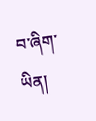བ་ཞིག་ཡིན།